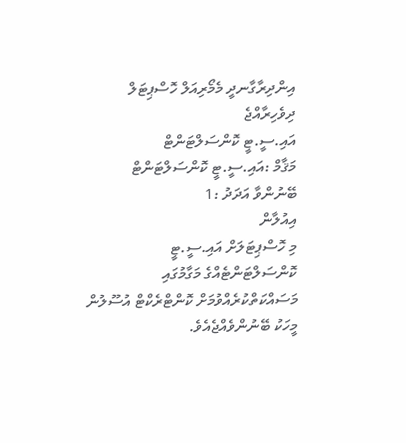އިންދިރާގާނދީ މެމޯރިއަލް ހޮސްޕިޓަލް
ދިވެހިރާއްޖެ
އައި.ސީ.ޓީ ކޮންސަލްޓަންޓް
މަޤާމް :އައި.ސީ.ޓީ ކޮންސަލްޓަންޓް
ބޭނުންވާ އަދަދު :1
އިއުލާން
މި ހޮސްޕިޓަލަށް އައި.ސީ.ޓީ ކޮންސަލްޓަންޓެއްގެ މަގާމުގައި މަސައްކަތްކުރެއްވުމަށް ކޮންޓްރެކްޓް އުސޫލުން މީހަކު ބޭނުންވެއްޖެއެވެ.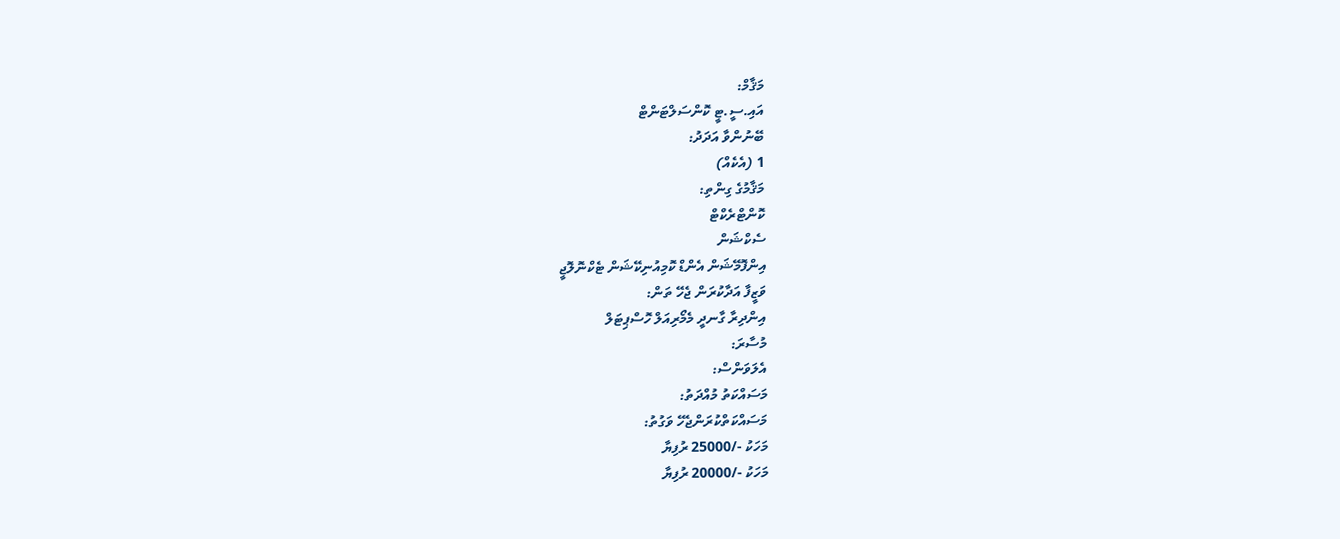މަޤާމް:
އައި.ސީ.ޓީ ކޮންސަލްޓަންޓް
ބޭނުންވާ އަދަދު:
1 (އެކެއް)
މަޤާމުގެ ގިންތި:
ކޮންޓްރެކްޓް
ސެކްޝަން
އިންފޮމޭޝަން އެންޑް ކޮމިއުނިކޭޝަން ޓެކްނޮލޮޖީ
ވަޒީފާ އަދާކުރަން ޖެހޭ ތަން:
އިންދިރާ ގާނދީ މެމޯރިއަލް ހޮސްޕިޓަލް
މުސާރަ:
އެލަވަންސް:
މަސައްކަތު މުއްދަތު:
މަސައްކަތްކުރަންޖެހޭ ވަގުތު:
މަހަކު -/25000 ރުފިޔާ
މަހަކު -/20000 ރުފިޔާ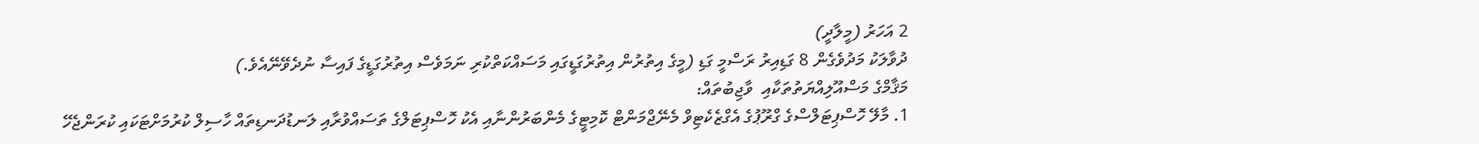2 އަހަރު (މީލާދީ)
ދުވާލަކު މަދުވެގެން 8 ގަޑިއިރު ރަސްމީ ގަޑި (މީގެ އިތުރުން އިތުރުގަޑީގައި މަސައްކަތްކުރި ނަމަވެސް އިތުރުގަޑީގެ ފައިސާ ނުދެވޭނޭއެވެ.)
މަޤާމްގެ މަސްއޫލިއްޔަތުތަކާއި  ވާޖިބުތައް:
1. މާލޭ ހޮސްޕިޓަލްސްގެ ގްރޫޕުގެ އެގްޒެކެޓިވް މެނޭޖްމަންޓް ކޮމިޓީގެ މެންބަރުންނާއި އެކު ހޮސްޕިޓަލްގެ ތަސައްވުރާއި ލަނޑުދަނޑިތައް ހާސިލް ކުރުމަށްޓަކައި ކުރަންޖެހޭ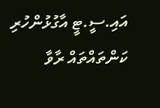އައި.ސީ.ޓީ އާގުޅުންހުރި ކަންތައްތައް ރާވާ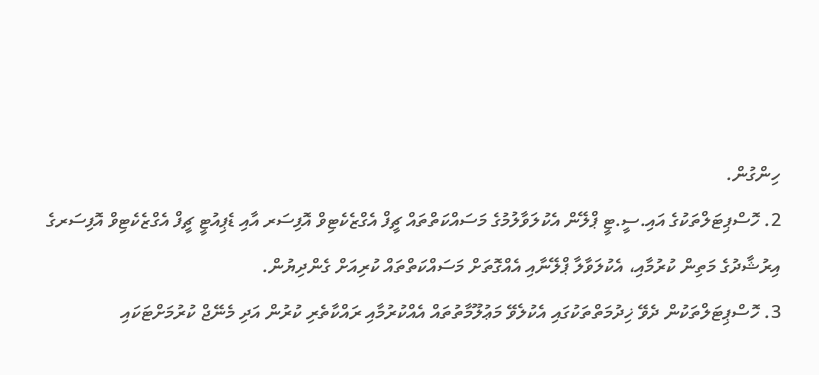ހިންގުން.
2. ހޮސްޕިޓަލްތަކުގެ އައި.ސީ.ޓީ ޕްލޭން އެކުލަވާލުމުގެ މަސައްކަތްތައް ޗީފް އެގްޒެކެޓިވް އޮފިސަރ އާއި ޑެޕިއުޓީ ޗީފް އެގްޒެކެޓިވް އޮފިސަރގެ އިރުޝާދުގެ މަތިން ކުރުމާއި، އެކުލަވާލާ ޕްލޭނާއި އެއްގޮތަށް މަސައްކަތްތައް ކުރިއަށް ގެންދިޔުން.
3. ހޮސްޕިޓަލްތަކުން ދެވޭ ޚިދުމަތްތަކުގައި އެކުލެވޭ މަޢުލޫމާތުތައް އެއްކުރުމާއި ރައްކާތެރި ކުރުން އަދި މެނޭޖް ކުރުމަށްޓަކައި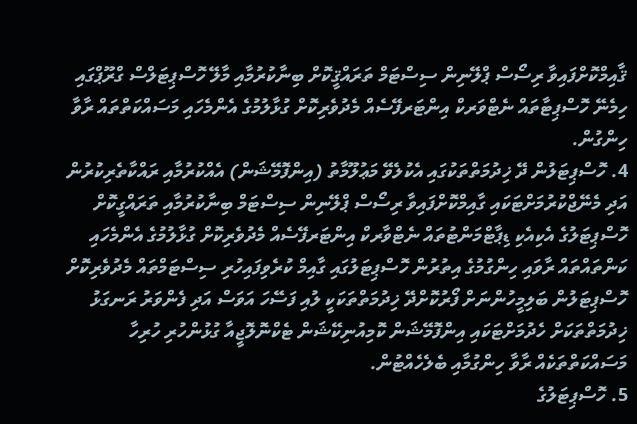ޤާއިމްކޮށްފައިވާ ރިސޯސް ޕްލޭނިން ސިސްޓަމް ތަރައްޤީކޮށް ބިނާކުރުމާއި މާލޭ ހޮސްޕިޓަލްސް ގްރޫޕްގައި ހިމެނޭ ހޮސްޕިޓާތައް ނެޓްވަރކް އިންޓަރފޭސެއް މެދުވެރިކޮށް ގުޅާލުމުގެ އެންމެހައި މަސައްކަތްތައް ރާވާ ހިންގުން.
4. ހޮސްޕިޓަލުން ދޭ ޚިދުމަތްތަކުގައި އެކުލެވޭ މަޢުލޫމާތު (އިންފޮމޭޝަން) އެއްކުރުމާއި ރައްކާތެރިކުރުން އަދި މެނޭޖްކުރުމަށްޓަކައި ގާއިމްކޮށްފައިވާ ރިސޯސް ޕްލޭނިން ސިސްޓަމް ބިނާކުރުމާއި ތަރައްގީކޮށް ހޮސްޕިޓަލުގެ އެކިއެކި ޑިޕާޓްމަންޓުތައް ނެޓްވާރކް އިންޓަރފޭސެއް މެދުވެރިކޮށް ގުޅާލުމުގެ އެންމެހައި ކަންތައްތައް ރާވައި ހިންގުމުގެ އިތުރުން ހޮސްޕިޓަލުގައި ގާއިމް ކުރެވިފައިހުރި ސިސްޓަމްތައް މެދުވެރިކޮށް ހޮސްޕިޓަލުން ބަލިމީހުންނަށް ފޯރުކޮށްދޭ ޚިދުމަތްތަކަކީ ލުއި ފަސޭހަ އަވަސް އަދި ފެންވަރު ރަނގަޅު ޚިދުމަތްތަކަށް ހެދުމަށްޓަކައި އިންފޮމޭޝަން ކޮމިއުނިކޭޝަން ޓެކްނޮލޮޖީއާ ގުޅުންހުރި ހުރިހާ މަސައްކަތްތަކެއް ރާވާ ހިންގުމާއި ބެލެހެއްޓުން.
5. ހޮސްޕިޓަލުގެ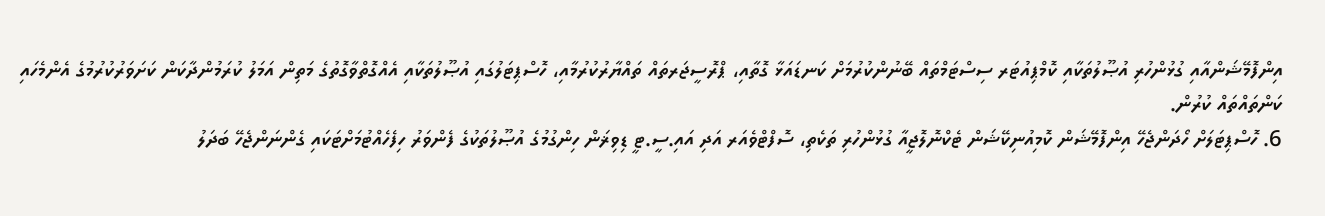އިންފޮމޭޝަންއާއި ގުޅުންހުރި އުޞޫލުތަކާއި ކޮމްޕިއުޓަރ ސިސްޓަމްތައް ބޭނުންކުރުމަށް ކަނޑައަޅާ ގޮތާއި، ޕްރޮސީޖަރތައް ތައްޔާރުކުރުމާއި، ހޮސްޕިޓަލުގައި އުޞޫލުތަކާއި އެއްގޮތްވާގޮތުގެ މަތިން އަމަލު ކުރަމުންދާކަން ކަށަވަރުކުރުމުގެ އެންމެހައި ކަންތައްތައް ކުރުން.
6. ހޮސްޕިޓަލަށް ހޯދަންޖެހޭ އިންފޮމޭޝަން ކޮމިއުނިކޭޝަން ޓެކްނޮލޮޖީއާ ގުޅުންހުރި ތަކެތި، ސޮފްޓްވެއަރ އަދި އައި.ސީ.ޓީ ޑިވިޜަން ހިންގުމުގެ އުޞޫލުތަކުގެ ފެންވަރު ހިފެހެއްޓުމަށްޓަކައި ގެންނަންޖެހޭ ބަދަލު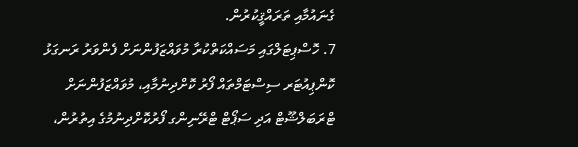ގެނައުމާއި ތަރައްޤީކުރުން.
7. ހޮސްޕިޓަލްގައި މަސައްކަތްކުރާ މުވައްޒަފުންނަށް ފެންވަރު ރަނގަޅު ކޮންޕިއުޓަރ ސިސްޓަމްތައް ފޯރު ކޮށްދިނުމާއި، މުވައްޒަފުންނަށް ޓްރަބަލްޝޫޓް އަދި ސަޕޯޓް ޓްރޭނިންގ ފޯރުކޮށްދިނުމުގެ އިތުރުން،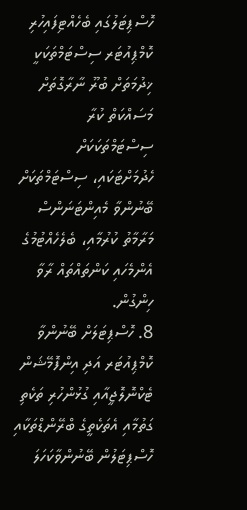ހޮސްޕިޓަލުގައި ބެހެއްޓިފައިހުރި ކޮމްޕިއުޓަރ ސިސްޓަމްތަކަކީ ޚިދުމަތަށް ބުރޫ ނާރާގޮތަށް މަސައްކަތް ކުރާ ސިސްޓަމްތަކަކަށް ހެދުމަށްޓަކައި، ސިސްޓަމްތަކަށް ބޭނުންވާ މެއިންޓަނަންސް މަރާމާތު ކުރުމާއި، ބެލެހެއްޓުމުގެ އެންމެހައި ކަންތައްތައް ރާވާ ހިންގުން.
8. ހޮސްޕިޓަލަށް ބޭނުންވާ ކޮމްޕިއުޓަރ އަދި އިންފޮމޭޝަން ޓެކްނޮލޮޖީއާއި ގުޅުންހުރި ތަކެތި ގަތުމާއި އެތަކެތީގެ ބްރޭންޑްތަކާއި ހޮސްޕިޓަލުން ބޭނުންވާކަހަލަ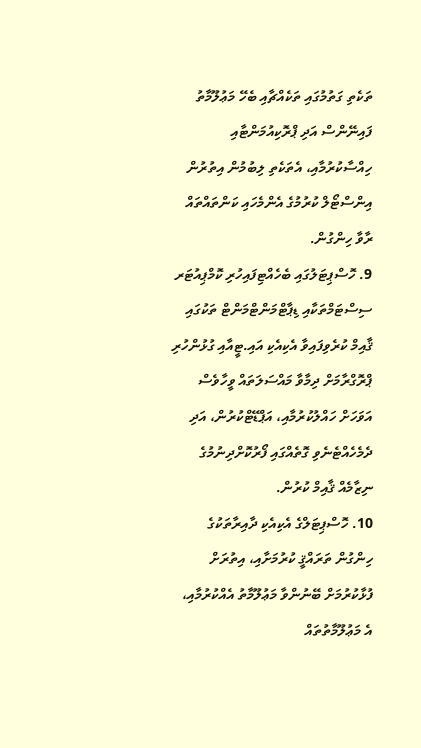ތަކެތި ގަތުމުގައި ތަކެއްޗާއި ބެހޭ މަޢުލޫމާތު ފައިނޭންސް އަދި ޕްރޮކިއުމަންޓާއި ހިއްސާކުރުމާއި، އެތަކެތި ލިބުމުން އިތުރުން އިންސްޓޯލް ކުރުމުގެ އެންމެހައި ކަންތައްތައް ރާވާ ހިންގުން.
9. ހޮސްޕިޓަލުގައި ބެހެއްޓިފައިހުރި ކޮމްޕިއުޓަރ ސިސްޓަމްތަކާއި ޑިޕާޓްމަންޓްމަންޓް ތަކުގައި ޤާއިމް ކުރެވިފައިވާ އެކިއެކި އައި.ޓީއާއި ގުޅުންހުރި ޕްރޮގްރާމަށް ދިމާވާ މައްސަލަތައް ވީހާވެސް އަވަހަށް ހައްލުކުރުމާއި، އަޕްޑޭޓްކުރުން، އަދި ދެމެހެއްޓެނެވި ގޮތެއްގައި ފޯރުކޮށްދިނުމުގެ ނިޒާމެއް ޤާއިމް ކުރުން.
10. ހޮސްޕިޓަލްގެ އެކިއެކި ދާއިރާތަކުގެ ހިންގުން ތަރައްޤީ ކުރުމަށާއި، އިތުރަށް ފުޅާކުރުމަށް ބޭނުންވާ މަޢުލޫމާތު އެއްކުރުމާއި، އެ މަޢުލޫމާތުތައް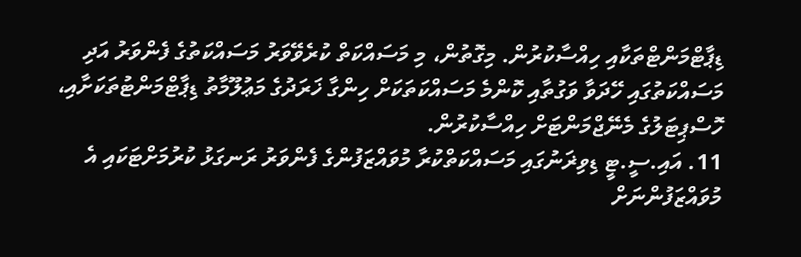ޑިޕާޓްމަންޓްތަކާއި ހިއްސާކުރުން. މިގޮތުން، މި މަސައްކަތް ކުރެވޭވަރު މަސައްކަތުގެ ފެންވަރު އަދި މަސައްކަތުގައި ހޭދަވާ ވަގުތާއި ކޮންމެ މަސައްކަތަކަށް ހިންގާ ޚަރަދުގެ މަޢުލޫމާތު ޑިޕާޓްމަންޓުތަކަށާއި، ހޮސްޕިޓަލުގެ މެނޭޖްމަންޓަށް ހިއްސާކުރުން.
11. އައި.ސީ.ޓީ ޑިވިޜަނުގައި މަސައްކަތްކުރާ މުވައްޒަފުންގެ ފެންވަރު ރަނގަޅު ކުރުމަށްޓަކައި އެ މުވައްޒަފުންނަށް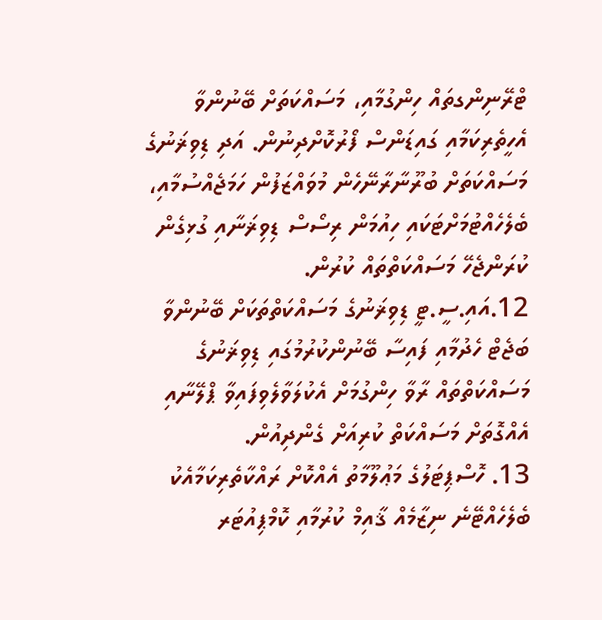ޓްރޭނިންގތައް ހިންގުމާއި، މަސައްކަތަށް ބޭނުންވާ އެހީތެރިކަމާއި ގައިޑަންސް ފޯރުކޮށްދިނުން. އަދި ޑިވިޜަނުގެ މަސައްކަތަށް ބުރޫނާރާނޭހެން މުވައްޒަފުން ހަމަޖެއްސުމާއި، ބެލެހެއްޓުމަށްޓަކައި ހިއުމަން ރިސޯސް ޑިވިޜަނާއި ގުޅިގެން ކުރަންޖެހޭ މަސައްކަތްތައް ކުރުން.
12.އައި.ސީ.ޓީ ޑިވިޜަނުގެ މަސައްކަތްތަކަށް ބޭނުންވާ ބަޖެޓް ހެދުމާއި ފައިސާ ބޭނުންކުރުމުގައި ޑިވިޜަނުގެ މަސައްކަތްތައް ރާވާ ހިންގުމަށް އެކުލަވާލެވިފައިވާ ޕްލޭނާއި އެއްގޮތަށް މަސައްކަތް ކުރިއަށް ގެންދިއުން.
13. ހޮސްޕިޓަލުގެ މަޢުލޫމާތު އެއްކޮށް ރައްކާތެރިކަމާއެކު ބެލެހެއްޓޭނެ ނިޒާމެއް ޤާއިމް ކުރުމާއި ކޮމްޕިއުޓަރ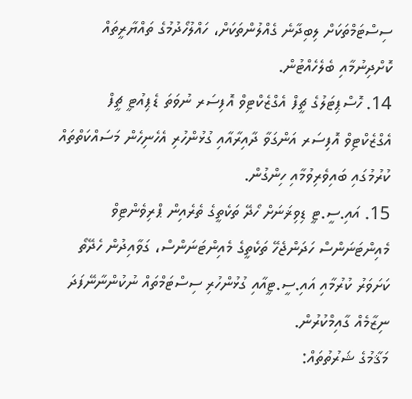ސިސްޓަމްތަކަށް ލިބިދާނެ ގެއްލުންތަކަށް، ހައްލުހޯދުމުގެ ތައްޔާރީތައް ކޮށްދިނުމާއި ބެލެހެއްޓުން.
14. ހޮސްޕިޓަލުގެ ޗީފް އެގްޒެކްޓިވް އޮފިސަރ ނުވަތަ ޑެޕިއުޓީ ޗީފް އެގްޒެކްޓިވް އޮފިސަރ އަންގަވާ ދާއިރާއާއި ގުޅުންހުރި އެހެނިހެން މަސައްކަތްތައް ކުރުމުގައި ބައިވެރިވުމާއި ހިންގުން.
15. އައި.ސީ.ޓީ ޑިވިޜަނަށް ހޯދޭ ތަކެތީގެ ތެރެއިން ޕްރިވެންޓިވް މެއިންޓަނަންސް ހަދަންޖެހޭ ތަކެތީގެ މެއިންޓަނަންސް، ގަވާއިދުން ހެދޭތޯ ކަށަވަރު ކުރުމާއި އައި.ސީ.ޓީއާއި ގުޅުންހުރި ސިސްޓަމްތައް ނުކުންނާނޭފަދަ ނިޒާމެއް ގާއިމްކުރުން.
މަޤާމުގެ ޝަރުތުތައް: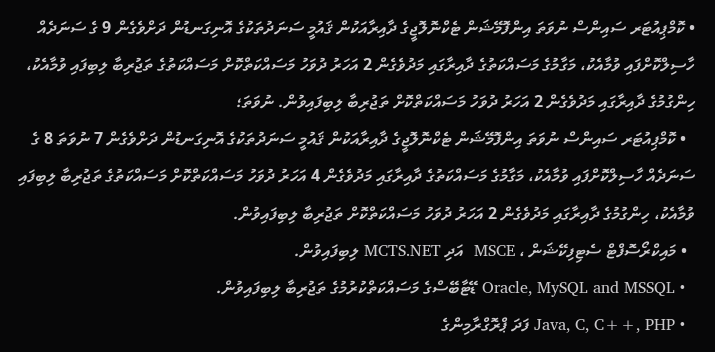• ކޮމްޕިއުޓަރ ސައިންސް ނުވަތަ އިންފޮމޭޝަން ޓެކްނޮލޮޖީގެ ދާއިރާއަކުން ޤައުމީ ސަނަދުތަކުގެ އޮނިގަނޑުން ދަށްވެގެން 9 ގެ ސަނަދެއް ހާސިލްކޮށްފައި ވުމާއެކު، މަގާމުގެ މަސައްކަތުގެ ދާއިރާގައި މަދުވެގެން 2 އަހަރު ދުވަހު މަސައްކަތްކޮށް މަސައްކަތުގެ ތަޖުރިބާ ލިބިފައި ވުމާއެކު، ހިންގުމުގެ ދާއިރާގައި މަދުވެގެން 2 އަހަރު ދުވަހު މަސައްކަތްކޮށް ތަޖުރިބާ ލިބިފައިވުން. ނުވަތަ؛
  • ކޮމްޕިއުޓަރ ސައިންސް ނުވަތަ އިންފޮމޭޝަން ޓެކްނޮލޮޖީގެ ދާއިރާއަކުން ޤައުމީ ސަނަދުތަކުގެ އޮނިގަނޑުން ދަށްވެގެން 7 ނުވަތަ 8 ގެ ސަނަދެއް ހާސިލްކޮށްފައި ވުމާއެކު، މަގާމުގެ މަސައްކަތުގެ ދާއިރާގައި މަދުވެގެން 4 އަހަރު ދުވަހު މަސައްކަތްކޮށް މަސައްކަތުގެ ތަޖުރިބާ ލިބިފައި ވުމާއެކު، ހިންގުމުގެ ދާއިރާގައި މަދުވެގެން 2 އަހަރު ދުވަހު މަސައްކަތްކޮށް ތަޖުރިބާ ލިބިފައިވުން.
  • މައިކްރޯސޮފްޓް ސެޓިފިކޭޝަން ، MSCE  އަދި MCTS.NET ލިބިފައިވުން.
  • Oracle, MySQL and MSSQL ޑޭޓާބޭސްގެ މަސައްކަތްކުރުމުގެ ތަޖުރިބާ ލިބިފައިވުން.
  • Java, C, C++, PHP ފަދަ ޕްރޮގްރާމިންގެ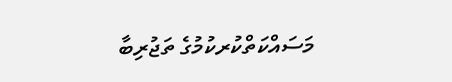މަސައްކަތްކުރކުމުގެ ތަޖުރިބާ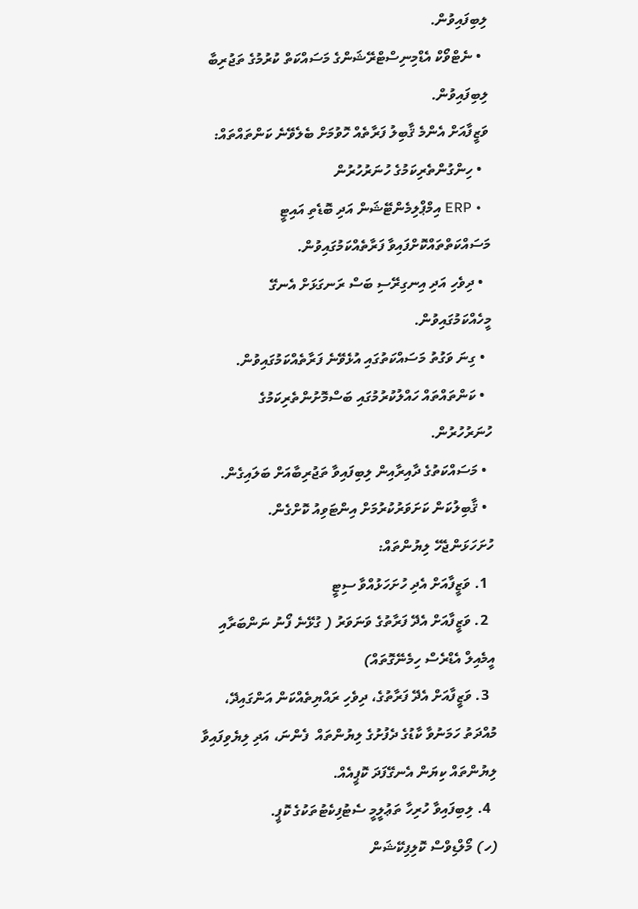ލިބިފައިވުން.
  • ނެޓްވޯކް އެޑްމިނިސްޓްރޭޝަންގެ މަސައްކަތް ކުރުމުގެ ތަޖުރިބާ ލިބިފައިވުން.
ވަޒީފާއަށް އެންމެ ޤާބިލު ފަރާތެއް ހޮވުމަށް ބެލެވޭނެ ކަންތައްތައް:
  • ހިންގުންތެރިކަމުގެ ހުނަރުހުރުން
  • ERP އިމްޕްލިމެންޓޭޝަން އަދި ބޮޑެތި އައިޓީ މަސައްކަތްތައްކޮށްފައިވާ ފަރާތެއްކަމުގައިވުން.
  • ދިވެހި އަދި އިނގިރޭސި ބަސް ރަނގަޅަށް އެނގޭ މީހެއްކަމުގައިވުން.
  • ގިނަ ވަގުތު މަސައްކަތުގައި އުޅެވޭނެ ފަރާތެއްކަމުގައިވުން.
  • ކަންތައްތައް ހައްލުކުރުމުގައި ބަސްމޮށުންތެރިކަމުގެ ހުނަރުހުރުން.
  • މަސައްކަތުގެ ދާއިރާއިން ލިބިފައިވާ ތަޖުރިބާއަށް ބަލައިގެން.
  • ޤާބިލުކަން ކަށަވަރުކުރުމަށް އިންޓަވިއު ކޮށްގެން.
ހުށަހަޅަންޖެހޭ ލިޔުންތައް:
  1. ވަޒީފާއަށް އެދި ހުށަހަޅުއްވާ ސިޓީ
  2. ވަޒީފާއަށް އެދޭ ފަރާތުގެ ވަނަވަރު ( ގުޅޭނެ ފޯނު ނަންބަރާއި އީމެއިލް އެޑްރެސް ހިމެނޭގޮތައް)
  3. ވަޒީފާއަށް އެދޭ ފަރާތުގެ، ދިވެހި ރައްޔިތެއްކަން އަންގައިދޭ، މުއްދަތު ހަމަނުވާ ކާޑުގެ ދެފުށުގެ ލިޔުންތައް  ފެންނަ، އަދި ލިޔެވިފައިވާ ލިޔުންތައް ކިޔަން އެނގޭފަދަ ކޮޕީއެއް.
  4. ލިބިފައިވާ ހުރިހާ ތަޢުލީމީ ސެޓުފިކެޓުތަކުގެ ކޮޕީ.
(ހ) މޯލްޑިވްސް ކޮލިފިކޭޝަން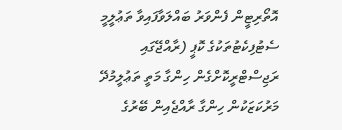އޮތޯރިޓީން ފެންވަރު ބައްލަވާފައިވާ ތަޢުލީމީ ސެޓުފިކެޓުތަކުގެ ކޮޕީ (ރާއްޖޭގައި ރަޖިސްޓްރީކޮށްގެން ހިންގާ މަތީ ތަޢުލީމުދޭ މަރުކަޒަކުން ހިންގާ ރާއްޖެއިން ބޭރުގެ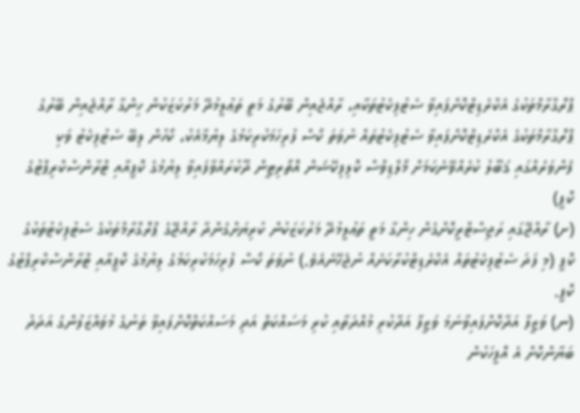ޕްރޮގްރާމްތަކުގެ އެކްރެޑިޓްކޮށްފައިވާ ސެޓުފިކެޓުތަކާއި، ރާއްޖެއިން ބޭރުގެ މަތީ ތަޢުލީމުދޭ މަރުކަޒަކުން ހިންގާ ރާއްޖެއިން ބޭރުގެ ޕްރޮގްރާމްތަކުގެ އެކްރެޑިޓްކޮށްފައިވާ ސެޓުފިކެޓުތައް ނުވަތަ ކޯސް ފުރިހަމަކުރިކަމުގެ ލިޔުމާއެކު، ކޯހުން ލިބޭ ސެޓުފިކެޓު ވަކި ފެންވަރެއްގައި ޤަބޫލު ކުރެއްވޭނެކަމަށް މޯލްޑިވްސް ކޮލިފިކޭޝަން އޮތޯރިޓީން ދޫކުރައްވާފައިވާ ލިޔުމުގެ ކޮޕީއާއި ޓްރާންސްކްރިޕްޓުގެ ކޮޕީ)
(ށ) ރާއްޖޭގައި ރަޖިސްޓްރީކޮށްގެން ހިންގާ މަތީ ތަޢުލީމުދޭ މަރުކަޒަކުން ކުރިޔަށްގެންދާ ރާއްޖޭގެ ޕްރޮގްރާމްތަކުގެ ސެޓުފިކެޓުތަކުގެ ކޮޕީ (މި ފަދަ ސެޓުފިކެޓުތައް އެކްރެޑިޓްކުރާކަށެއް ނުޖެހޭނެއެވެ.) ނުވަތަ ކޯސް ފުރިހަމަކުރިކަމުގެ ލިޔުމުގެ ކޮޕީއާއި ޓްރާންސްކްރިޕްޓުގެ ކޮޕީ.
(ނ) ވަޒީފާ އަދާކޮށްފައިވާނަމަ ވަޒީފާ އަދާކުރި މުއްދަތާއި ކުރި މަސައްކަތް އަދި މަސައްކަތްކޮށްފައިވާ ތަނުގެ މުވައްޒަފުންގެ އަދަދު ބަޔާންކޮށް އެ އޮފީހަކުން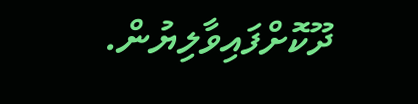ދޫކޮށްފައިވާލިޔުން.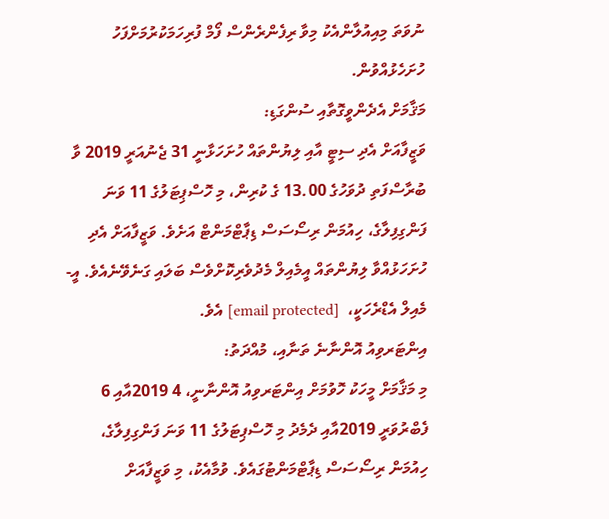ނުވަތަ މިއިއުލާންއެކު މިވާ ރިފެންރެންސް ފޯމް ފުރިހަމަކުރުމަށްފަހު ހުށަހެޅުއްވުން.
މަޤާމަށް އެދެންވީގޮތާއި ސުންގަޑި:
ވަޒީފާއަށް އެދި ސިޓީ އާއި ލިޔުންތައް ހުށަހަޅާނީ 31 ޖެނުއަރީ 2019 ވާ ބުރާސްފަތި ދުވަހުގެ 13.00 ގެ ކުރިން، މި ހޮސްޕިޓަލުގެ 11 ވަނަ ފަންގިފިލާގެ، ހިއުމަން ރިސޯސަސް ޑިޕާޓްމަންޓް އަށެވެ. ވަޒީފާއަށް އެދި ހުށަހަޅުއްވާ ލިޔުންތައް އީމެއިލް މެދުވެރިކޮށްވެސް ބަލައި ގަނެވޭނެއެވެ. އީ-މެއިލް އެޑްރެހަކީ،  [email protected] އެވެ.
އިންޓަރވިއު އޮންނާނެ ތަނާއި، މުއްދަތު:
މި މަޤާމަށް މީހަކު ހޮވުމަށް އިންޓަރވިއު އޮންނާނީ، 4 2019އާއި 6 ފެބްރުވަރީ 2019އާއި ދެމެދު މި ހޮސްޕިޓަލުގެ 11 ވަނަ ފަންގިފިލާގެ، ހިއުމަން ރިސޯސަސް ޑިޕާޓްމަންޓުގައެވެ. ވުމާއެކު، މި ވަޒީފާއަށް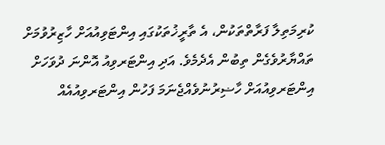ކުރިމަތިލާ ފަރާތްތަކުން، އެ ތާރީޚުތަކުގައި އިންޓަވިއުއަށް ހާޒިރުވުމަށް ތައްޔާރުވެގެން ތިބުން އެދެމެވެ. އަދި އިންޓަރވިއު އޮންނަ ދުވަހަށް އިންޓަރވިއުއަށް ހާޟިރުނުވެއްޖެނަމަ ފަހުން އިންޓަރވިއުއެއް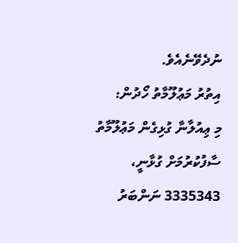ނުދެވޭނެއެވެ.
އިތުރު މަޢުލޫމާތު ހޯދުން:
މި ޢިއުލާނާ ގުޅިގެން މަޢުލޫމާތު ސާފުކުރުމަށް ގުޅާނީ، 3335343 ނަންބަރު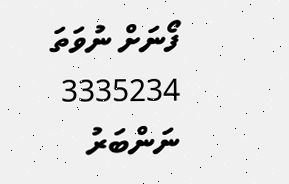ފޯނަށް ނުވަތަ 3335234 ނަންބަރު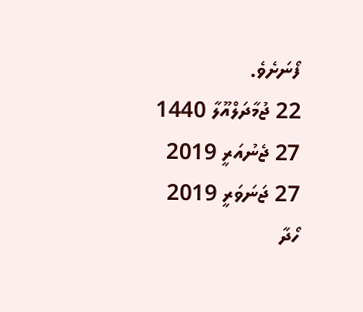ފޯނަށެވެ.
22 ޖުމާދަލްއޫލާ 1440
27 ޖެނުއަރީ 2019
27 ޖަނަވަރީ 2019
ހޯދާ